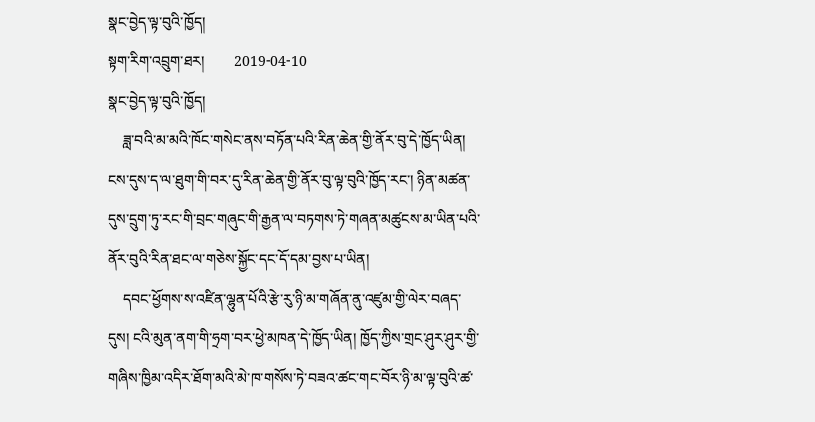སྣང་བྱེད་ལྟ་བུའི་ཁྱོད།
སྟག་རིག་འབྲུག་ཐར།        2019-04-10
སྣང་བྱེད་ལྟ་བུའི་ཁྱོད།
    ཟླ་བའི་མ་མའི་ཁོང་གསེང་ནས་བཏོན་པའི་རིན་ཆེན་གྱི་ནོར་བུ་དེ་ཁྱོད་ཡིན། ངས་དུས་ད་ལ་ཐུག་གི་བར་དུ་རིན་ཆེན་གྱི་ནོར་བུ་ལྟ་བུའི་ཁྱོད་རང་། ཉིན་མཚན་དུས་དྲུག་ཏུ་རང་གི་བྲང་གཞུང་གི་རྒྱན་ལ་བཏགས་ཏེ་གཞན་མཚུངས་མ་ཡིན་པའི་ནོར་བུའི་རིན་ཐང་ལ་གཅེས་སྐྱོང་དང་དོ་དམ་བྱས་པ་ཡིན།
    དབང་ཕྱོགས་ས་འཛིན་ལྷུན་པོའི་རྩེ་རུ་ཉི་མ་གཞོན་ནུ་འཛུམ་གྱི་ལེར་བཞད་དུས། ངའི་མུན་ནག་གི་ཧྲག་བར་ཕྱེ་མཁན་དེ་ཁྱོད་ཡིན། ཁྱོད་ཀྱིས་གྲང་ཤུར་ཤུར་གྱི་གཞིས་ཁྱིམ་འདིར་ཐོག་མའི་མེ་ཁ་གསོས་ཏེ་བཟའ་ཚང་གང་བོར་ཉི་མ་ལྟ་བུའི་ཚ་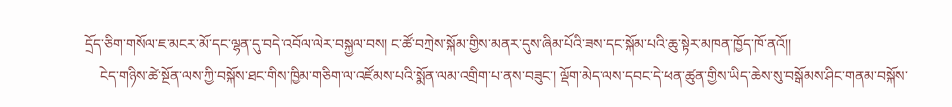དྲོད་ཅིག་གསོལ་ཇ་མངར་མོ་དང་ལྷན་དུ་བདེ་འབོལ་ལེར་བསྐྱལ་བས། ང་ཚོ་བཀྲེས་སྐོམ་གྱིས་མནར་དུས་ཞིམ་པོའི་ཟས་དང་སྐོམ་པའི་ཆུ་སྟེར་མཁན་ཁྱོད་ཁོ་ནའོ།།
    ངེད་གཉིས་ཚེ་སྔོན་ལས་ཀྱི་བསྐོས་ཐང་གིས་ཁྱིམ་གཅིག་ལ་འཛོམས་པའི་སྨོན་ལམ་འགྲིག་པ་ནས་བཟུང་། ལྡོག་མེད་ལས་དབང་དེ་ཕན་ཚུན་གྱིས་ཡིད་ཆེས་སུ་བསྒོམས་ཤིང་གནམ་བསྐོས་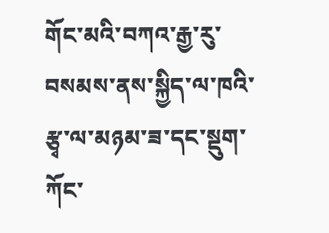གོང་མའི་བཀའ་རྒྱ་རུ་བསམས་ནས་སྐྱིད་ལ་ཁའི་རྩྭ་ལ་མཉམ་ཟ་དང་སྡུག་ཀོང་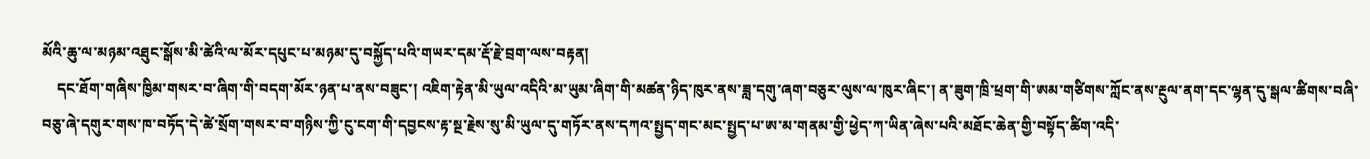མོའི་ཆུ་ལ་མཉམ་འཐུང་སྒོས་མི་ཚེའི་ལ་མོར་དཔུང་པ་མཉམ་དུ་བསྐྱོད་པའི་གཡར་དམ་རྡོ་རྗེ་བྲག་ལས་བརྟན།
    དང་ཐོག་གཞིས་ཁྱིམ་གསར་བ་ཞིག་གི་བདག་མོར་ཉན་པ་ནས་བཟུང་། འཇིག་རྟེན་མི་ཡུལ་འདིའི་མ་ཡུམ་ཞིག་གི་མཚན་ཉིད་ཁུར་ནས་ཟླ་དགུ་ཞག་བཅུར་ལུས་ལ་ཁུར་ཞིང་། ན་ཟུག་ཁྲི་ཕྲག་གི་ཨམ་གཙིགས་ཀློང་ནས་རྔུལ་ནག་དང་ལྷན་དུ་སྒལ་ཚིགས་བཞི་བཅུ་ཞེ་དགུར་གས་ཁ་བཏོད་དེ་ཚེ་སྲོག་གསར་བ་གཉིས་ཀྱི་ངུ་ངག་གི་དབྱངས་རྟ་སྔ་རྗེས་སུ་མི་ཡུལ་དུ་གཏོར་ནས་དཀའ་སྤྱད་གང་མང་སྤྱད་པ་ཨ་མ་གནམ་གྱི་ཕྱེད་ཀ་ཡིན་ཞེས་པའི་མཐོང་ཆེན་གྱི་བསྟོད་ཚིག་འདི་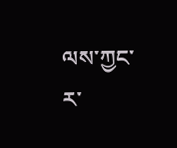ལས་ཀྱང་ར་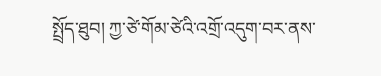སྤྲོད་ཐུབ། ཀྱ་ཙེ་གོམ་ཙེའི་འགྲོ་འདུག་བར་ནས་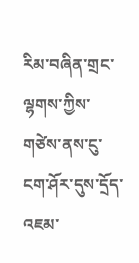རིམ་བཞིན་གྲང་ལྷགས་ཀྱིས་གཙེས་ནས་ངུ་ངག་ཤོར་དུས་དྲོད་འཇམ་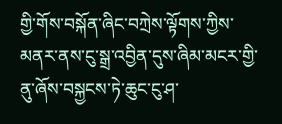གྱི་གོས་བསྐོན་ཞིང་བཀྲེས་ལྟོགས་ཀྱིས་མནར་ནས་ངུ་སྒྲ་འབྱིན་དུས་ཞིམ་མངར་གྱི་ནུ་ཞོས་བསྐྱངས་ཏེ་ཆུང་ངུ་ཤ་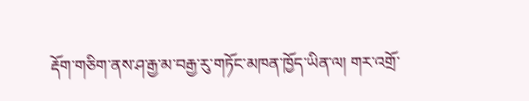རྡོག་གཅིག་ནས་ཤ་རྒྱ་མ་བརྒྱ་རུ་གཏོང་མཁན་ཁྱོད་ཡིན་ལ། གར་འགྲོ་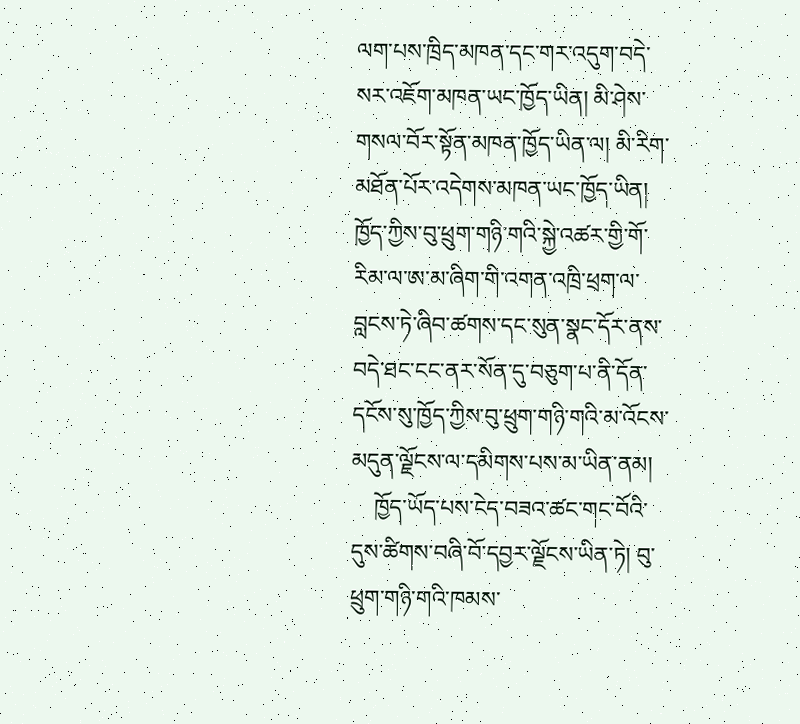ལག་པས་ཁྲིད་མཁན་དང་གར་འདུག་བདེ་སར་འཇོག་མཁན་ཡང་ཁྱོད་ཡིན། མི་ཤེས་གསལ་བོར་སྟོན་མཁན་ཁྱོད་ཡིན་ལ། མི་རིག་མཐོན་པོར་འདེགས་མཁན་ཡང་ཁྱོད་ཡིན། ཁྱོད་ཀྱིས་བུ་ཕྲུག་གཉི་གའི་སྐྱེ་འཚར་གྱི་གོ་རིམ་ལ་ཨ་མ་ཞིག་གི་འགན་འཁྲི་ཕྲག་ལ་བླངས་ཏེ་ཞིབ་ཚགས་དང་སུན་སྣང་དོར་ནས་བདེ་ཐང་ངང་ནར་སོན་དུ་བཅུག་པ་ནི་དོན་དངོས་སུ་ཁྱོད་ཀྱིས་བུ་ཕྲུག་གཉི་གའི་མ་འོངས་མདུན་ལྗོངས་ལ་དམིགས་པས་མ་ཡིན་ནམ།
    ཁྱོད་ཡོད་པས་ངེད་བཟའ་ཚང་གང་བོའི་དུས་ཚིགས་བཞི་བོ་དབྱར་ལྗོངས་ཡིན་ཏེ། བུ་ཕྲུག་གཉི་གའི་ཁམས་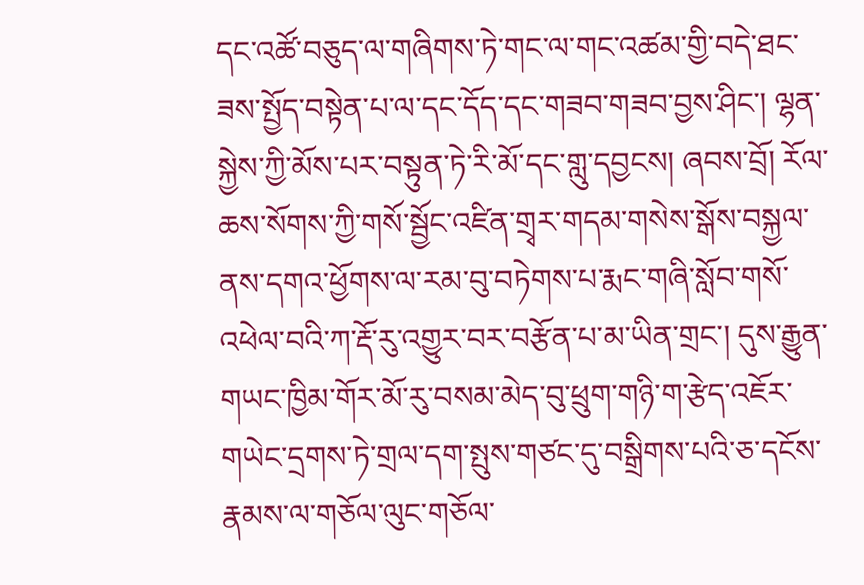དང་འཚོ་བཅུད་ལ་གཞིགས་ཏེ་གང་ལ་གང་འཚམ་གྱི་བདེ་ཐང་ཟས་སྤྱོད་བསྟེན་པ་ལ་དང་དོད་དང་གཟབ་གཟབ་བྱས་ཤིང་། ལྷན་སྐྱེས་ཀྱི་མོས་པར་བསྟུན་ཏེ་རི་མོ་དང་གླུ་དབྱངས། ཞབས་བྲོ། རོལ་ཆས་སོགས་ཀྱི་གསོ་སྦྱོང་འཛིན་གྲྭར་གདམ་གསེས་སྒོས་བསྐྱལ་ནས་དགའ་ཕྱོགས་ལ་རམ་བུ་བཏེགས་པ་རྨང་གཞི་སློབ་གསོ་འཕེལ་བའི་ཀ་རྡོ་རུ་འགྱུར་བར་བརྩོན་པ་མ་ཡིན་གྲང་། དུས་རྒྱུན་གཡང་ཁྱིམ་གོར་མོ་རུ་བསམ་མེད་བུ་ཕྲུག་གཉི་ག་རྩེད་འཇོར་གཡེང་དྲགས་ཏེ་གྲལ་དག་སྤུས་གཙང་དུ་བསྒྲིགས་པའི་ཅ་དངོས་རྣམས་ལ་གཅོལ་ལུང་གཅོལ་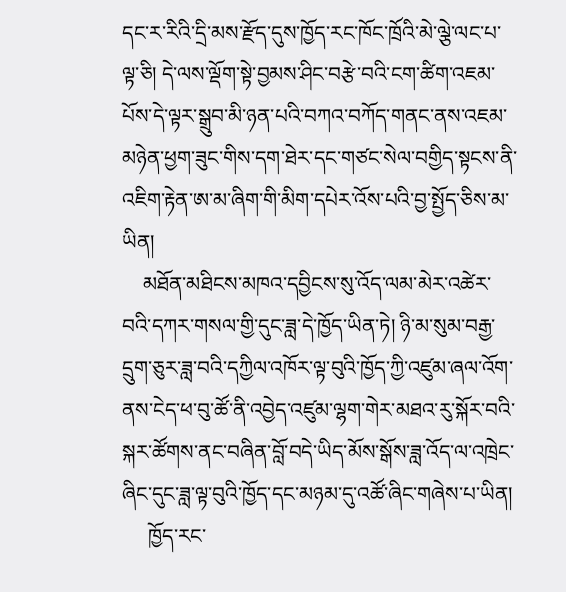དང་ར་རིའི་དྲི་མས་རྫོད་དུས་ཁྱོད་རང་ཁོང་ཁྲོའི་མེ་ལྕེ་ལང་པ་ལྟ་ཅི། དེ་ལས་ལྡོག་སྟེ་བྱམས་ཤིང་བརྩེ་བའི་ངག་ཚིག་འཇམ་པོས་དེ་ལྟར་སྒྲུབ་མི་ཉན་པའི་བཀའ་བཀོད་གནང་ནས་འཇམ་མཉེན་ཕྱག་ཟུང་གིས་དག་ཐེར་དང་གཙང་སེལ་བགྱིད་སྟངས་ནི་འཇིག་རྟེན་ཨ་མ་ཞིག་གི་མིག་དཔེར་འོས་པའི་བྱ་སྤྱོད་ཅིས་མ་ཡིན།
    མཐོན་མཐིངས་མཁའ་དབྱིངས་སུ་འོད་ལམ་མེར་འཚེར་བའི་དཀར་གསལ་གྱི་དུང་ཟླ་དེ་ཁྱོད་ཡིན་ཏེ། ཉི་མ་སུམ་བརྒྱ་དྲུག་ཅུར་ཟླ་བའི་དཀྱིལ་འཁོར་ལྟ་བུའི་ཁྱོད་ཀྱི་འཛུམ་ཞལ་འོག་ནས་ངེད་ཕ་བུ་ཚོ་ནི་འབྱེད་འཛུམ་ལྷག་གེར་མཐའ་རུ་སྐོར་བའི་སྐར་ཚོགས་ནང་བཞིན་བློ་བདེ་ཡིད་མོས་སྒོས་ཟླ་འོད་ལ་འཁྲེང་ཞིང་དུང་ཟླ་ལྟ་བུའི་ཁྱོད་དང་མཉམ་དུ་འཚོ་ཞིང་གཞེས་པ་ཡིན།
     ཁྱོད་རང་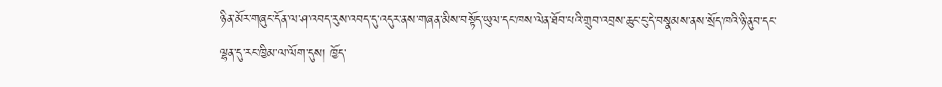ཉིན་མོར་གཞུང་དོན་ལ་ཤ་འབད་རུས་འབད་དུ་འདུར་ནས་གཞན་མིས་བསྟོད་ཡུལ་དང་ཁས་ལེན་ཐོབ་པའི་གྲུབ་འབྲས་ཆུང་ངུ་དེ་བསྣམས་ནས་སྲོད་ཁའི་ཉི་ནུབ་དང་ལྷན་དུ་རང་ཁྱིམ་ལ་ལོག་དུས། ཁྱོད་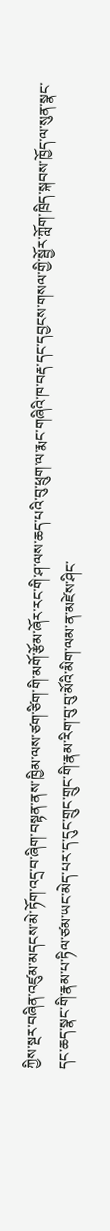ཀྱིས་སྔར་བཞིན་འཛུམ་མདངས་མེ་ཏོག་འདྲ་བ་ཞིག་བསྟན་ནས་ཁྱིམ་ལས་ཙག་ཙིག་གི་མགོ་རྩོམ་ཞོར་རང་གི་ཤ་ལས་ཆད་པའི་བུ་ཕྲུག་ལ་རྨང་གཞིའི་ཁ་བརྡ་དང་དབྱངས་གསལ་གྱི་སྦྱོར་ཀློག་ཁྲིད་སྐབས་ཁྱོད་ལ་སུན་སྣང་དང་ཆད་སྣང་གི་རྣམ་པ་ཏིལ་ཙམ་ཡང་མེད་པར་ད་དུང་གྲུང་གྲུང་གི་རྣམ་རིག་བུ་བུ་མོའི་མིག་ལམ་ན་མཛེས་ཤིང་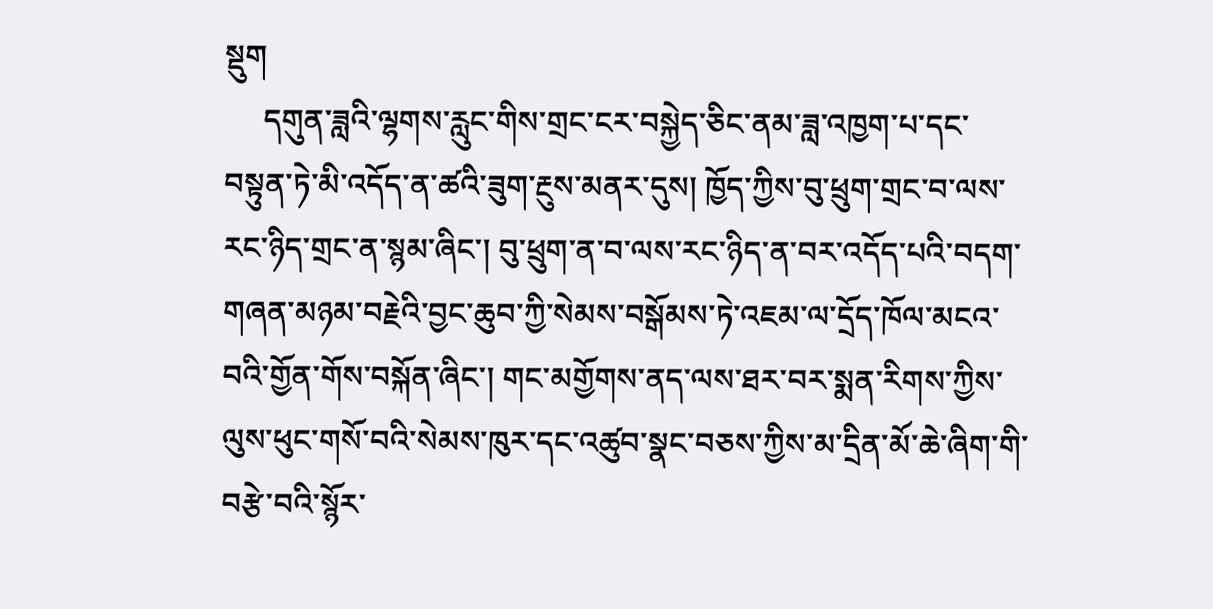སྡུག
     དགུན་ཟླའི་ལྷགས་རླུང་གིས་གྲང་ངར་བསྐྱེད་ཅིང་ནམ་ཟླ་འཁྱག་པ་དང་བསྟུན་ཏེ་མི་འདོད་ན་ཚའི་ཟུག་རྔུས་མནར་དུས། ཁྱོད་ཀྱིས་བུ་ཕྲུག་གྲང་བ་ལས་རང་ཉིད་གྲང་ན་སྙམ་ཞིང་། བུ་ཕྲུག་ན་བ་ལས་རང་ཉིད་ན་བར་འདོད་པའི་བདག་གཞན་མཉམ་བརྗེའི་བྱང་ཆུབ་ཀྱི་སེམས་བསྒོམས་ཏེ་འཇམ་ལ་དྲོད་ཁོལ་མངའ་བའི་གྱོན་གོས་བསྐོན་ཞིང་། གང་མགྱོགས་ནད་ལས་ཐར་བར་སྨན་རིགས་ཀྱིས་ལུས་ཕུང་གསོ་བའི་སེམས་ཁུར་དང་འཚུབ་སྣང་བཅས་ཀྱིས་མ་དྲིན་མོ་ཆེ་ཞིག་གི་བརྩེ་བའི་སྙོར་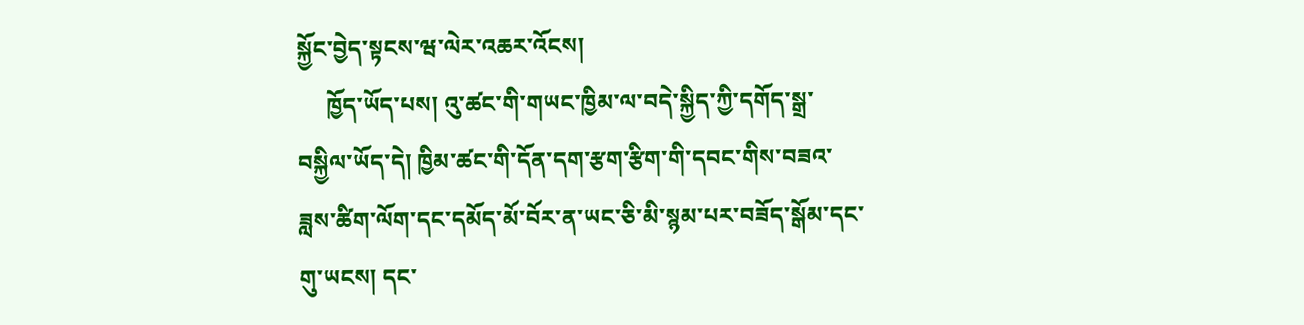སྐྱོང་བྱེད་སྟངས་ཝ་ལེར་འཆར་འོངས།
     ཁྱོད་ཡོད་པས། འུ་ཚང་གི་གཡང་ཁྱིམ་ལ་བདེ་སྐྱིད་ཀྱི་དགོད་སྒྲ་བསྐྱིལ་ཡོད་དེ། ཁྱིམ་ཚང་གི་དོན་དག་རྩག་རྩིག་གི་དབང་གིས་བཟའ་ཟླས་ཚིག་ལོག་དང་དམོད་མོ་བོར་ན་ཡང་ཅི་མི་སྙམ་པར་བཟོད་སྒོམ་དང་གུ་ཡངས། དང་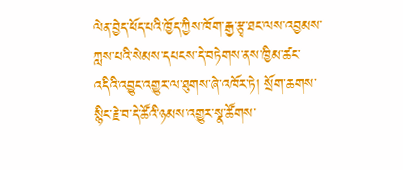ལེན་བྱེད་ཕོད་པའི་ཁྱོད་ཀྱིས་ཁོག་རྒྱ་རྩྭ་ཐང་ལས་འབྱམས་ཀླས་པའི་སེམས་དཔངས་དེ་བཏེགས་ནས་ཁྱིམ་ཚང་འདིའི་འབྱུང་འགྱུར་ལ་ཐུགས་ཞེ་འཁོར་ཏེ། སྲོག་ཆགས་སྙིང་རྗེ་བ་དེ་ཚོའི་ཉམས་འགྱུར་སྣ་ཚོགས་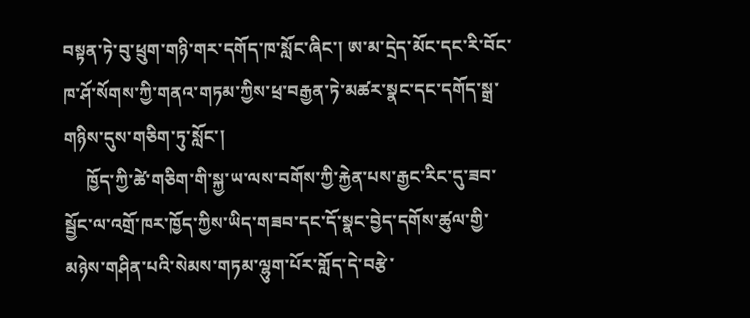བསྟན་ཏེ་བུ་ཕྲུག་གཉི་གར་དགོད་ཁ་སློང་ཞིང་། ཨ་མ་དྲེད་མོང་དང་རི་བོང་ཁ་ཤོ་སོགས་ཀྱི་གནའ་གཏམ་ཀྱིས་ཕྲ་བརྒྱན་ཏེ་མཚར་སྣང་དང་དགོད་སྒྲ་གཉིས་དུས་གཅིག་ཏུ་སློང་།
     ཁྱོད་ཀྱི་ཚེ་གཅིག་གི་སྐྱ་ཡ་ལས་བགོས་ཀྱི་རྐྱེན་པས་རྒྱང་རིང་དུ་ཟབ་སྦྱོང་ལ་འགྲོ་ཁར་ཁྱོད་ཀྱིས་ཡིད་གཟབ་དང་དོ་སྣང་བྱེད་དགོས་ཚུལ་གྱི་མཉེས་གཤིན་པའི་སེམས་གཏམ་ལྷུག་པོར་གློད་དེ་བརྩེ་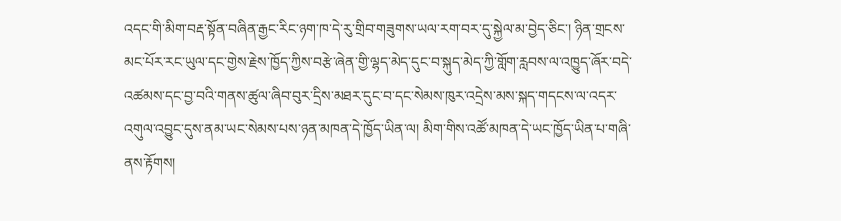འདང་གི་མིག་བརྡ་སྟོན་བཞིན་རྒྱང་རིང་ཉག་ཁ་དེ་རུ་གྲིབ་གཟུགས་ཡལ་རག་བར་དུ་སྐྱེལ་མ་བྱེད་ཅིང་། ཉིན་གྲངས་མང་པོར་རང་ཡུལ་དང་གྱེས་རྗེས་ཁྱོད་ཀྱིས་བརྩེ་ཞེན་གྱི་ལྷད་མེད་དུང་བ་སྐུད་མེད་ཀྱི་གློག་རླབས་ལ་འཁྱུད་ཞོར་བདེ་འཚམས་དང་བྱ་བའི་གནས་ཚུལ་ཞིབ་བུར་དྲིས་མཐར་དུང་བ་དང་སེམས་ཁུར་འདྲེས་མས་སྐད་གདངས་ལ་འདར་འགུལ་འབྱུང་དུས་ནམ་ཡང་སེམས་པས་ཉན་མཁན་དེ་ཁྱོད་ཡིན་ལ། མིག་གིས་འཚོ་མཁན་དེ་ཡང་ཁྱོད་ཡིན་པ་གཞི་ནས་རྟོགས།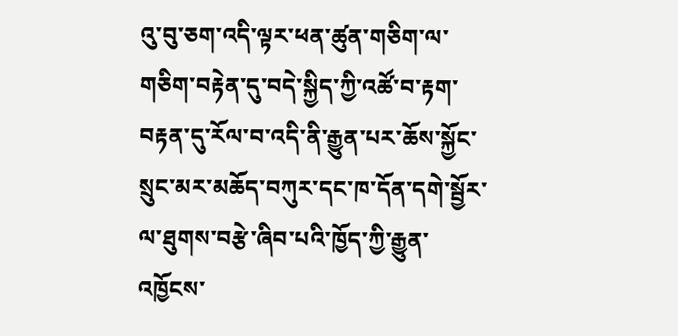འུ་བུ་ཅག་འདི་ལྟར་ཕན་ཚུན་གཅིག་ལ་གཅིག་བརྟེན་དུ་བདེ་སྐྱིད་ཀྱི་འཚོ་བ་རྟག་བརྟན་དུ་རོལ་བ་འདི་ནི་རྒྱུན་པར་ཆོས་སྐྱོང་སྲུང་མར་མཆོད་བཀུར་དང་ཁ་དོན་དགེ་སྦྱོར་ལ་ཐུགས་བརྩེ་ཞིབ་པའི་ཁྱོད་ཀྱི་རྒྱུན་འཁྱོངས་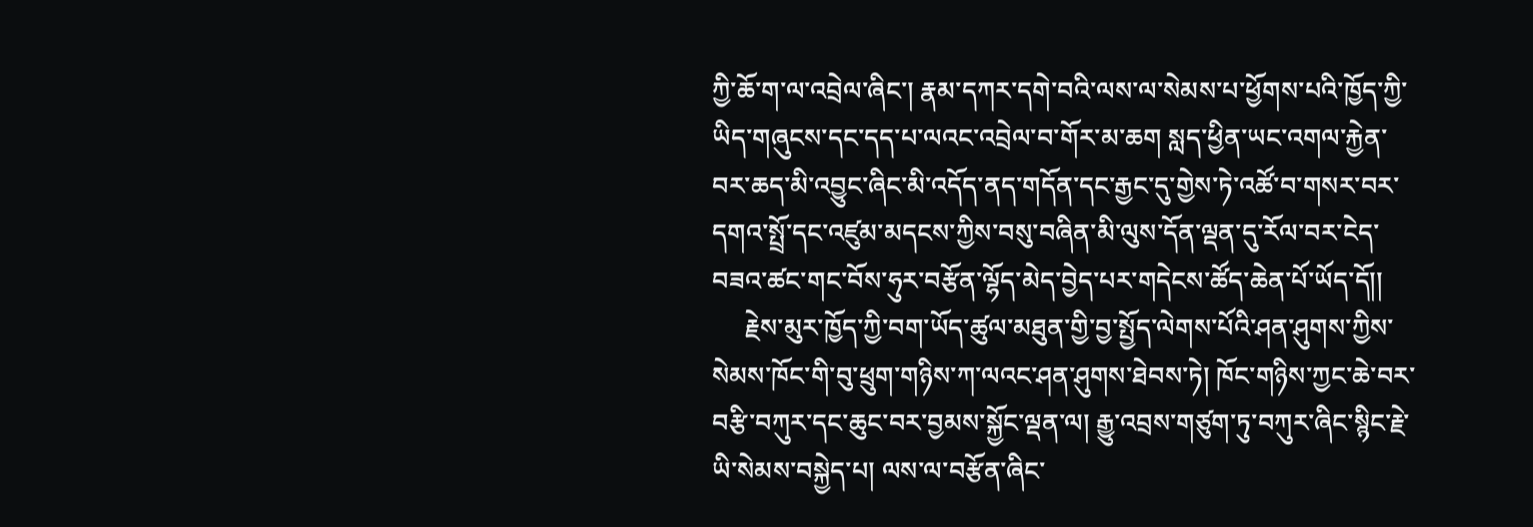ཀྱི་ཆོ་ག་ལ་འབྲེལ་ཞིང་། རྣམ་དཀར་དགེ་བའི་ལས་ལ་སེམས་པ་ཕྱོགས་པའི་ཁྱོད་ཀྱི་ཡིད་གཞུངས་དང་དད་པ་ལའང་འབྲེལ་བ་གོར་མ་ཆག སླད་ཕྱིན་ཡང་འགལ་རྐྱེན་བར་ཆད་མི་འབྱུང་ཞིང་མི་འདོད་ནད་གདོན་དང་རྒྱང་དུ་གྱེས་ཏེ་འཚོ་བ་གསར་བར་དགའ་སྤྲོ་དང་འཛུམ་མདངས་ཀྱིས་བསུ་བཞིན་མི་ལུས་དོན་ལྡན་དུ་རོལ་བར་ངེད་བཟའ་ཚང་གང་བོས་ཧུར་བརྩོན་ལྷོད་མེད་བྱེད་པར་གདེངས་ཚོད་ཆེན་པོ་ཡོད་དོ།།
     རྗེས་མུར་ཁྱོད་ཀྱི་བག་ཡོད་ཚུལ་མཐུན་གྱི་བྱ་སྤྱོད་ལེགས་པོའི་ཤན་ཤུགས་ཀྱིས་སེམས་ཁོང་གི་བུ་ཕྲུག་གཉིས་ཀ་ལའང་ཤན་ཤུགས་ཐེབས་ཏེ། ཁོང་གཉིས་ཀྱང་ཆེ་བར་བརྩི་བཀུར་དང་ཆུང་བར་བྱམས་སྐྱོང་ལྡན་ལ། རྒྱུ་འབྲས་གཙུག་ཏུ་བཀུར་ཞིང་སྙིང་རྗེ་ཡི་སེམས་བསྐྱེད་པ། ལས་ལ་བརྩོན་ཞིང་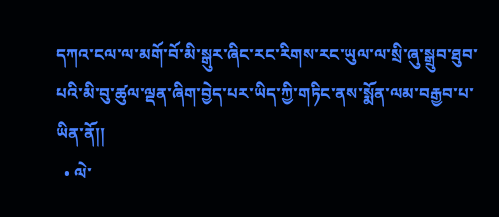དཀའ་ངལ་ལ་མགོ་བོ་མི་སྒུར་ཞིང་རང་རིགས་རང་ཡུལ་ལ་སྲི་ཞུ་སྒྲུབ་ཐུབ་པའི་མི་བུ་ཚུལ་ལྡན་ཞིག་བྱེད་པར་ཡིད་ཀྱི་གཏིང་ནས་སྨོན་ལམ་བརྒྱབ་པ་ཡིན་ནོ།།
  • ལེ་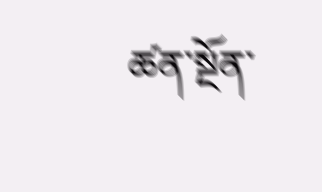ཚན་སྔོན་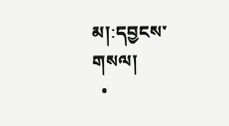མ།:དབྱངས་གསལ།
  •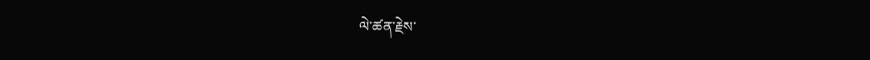ལེ་ཚན་རྗེས་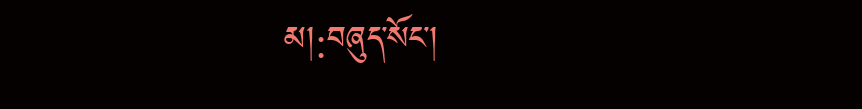མ།:བཞུད་སོང་།